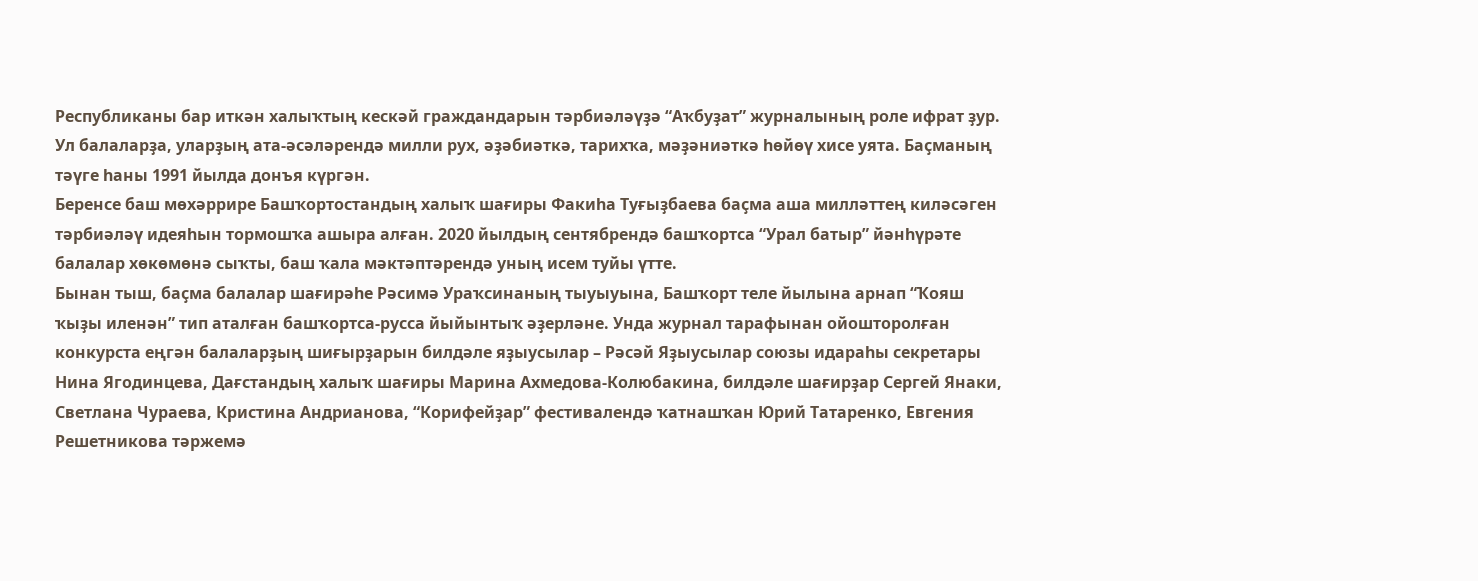Республиканы бар иткән халыҡтың кескәй граждандарын тәрбиәләүҙә “Аҡбуҙат” журналының роле ифрат ҙур. Ул балаларҙа, уларҙың ата-әсәләрендә милли рух, әҙәбиәткә, тарихҡа, мәҙәниәткә һөйөү хисе уята. Баҫманың тәүге һаны 1991 йылда донъя күргән.
Беренсе баш мөхәррире Башҡортостандың халыҡ шағиры Факиһа Туғыҙбаева баҫма аша милләттең киләсәген тәрбиәләү идеяһын тормошҡа ашыра алған. 2020 йылдың сентябрендә башҡортса “Урал батыр” йәнһүрәте балалар хөкөмөнә сыҡты, баш ҡала мәктәптәрендә уның исем туйы үтте.
Бынан тыш, баҫма балалар шағирәһе Рәсимә Ураҡсинаның тыуыуына, Башҡорт теле йылына арнап “Ҡояш ҡыҙы иленән” тип аталған башҡортса-русса йыйынтыҡ әҙерләне. Унда журнал тарафынан ойошторолған конкурста еңгән балаларҙың шиғырҙарын билдәле яҙыусылар – Рәсәй Яҙыусылар союзы идараһы секретары Нина Ягодинцева, Дағстандың халыҡ шағиры Марина Ахмедова-Колюбакина, билдәле шағирҙар Сергей Янаки, Светлана Чураева, Кристина Андрианова, “Корифейҙар” фестивалендә ҡатнашҡан Юрий Татаренко, Евгения Решетникова тәржемә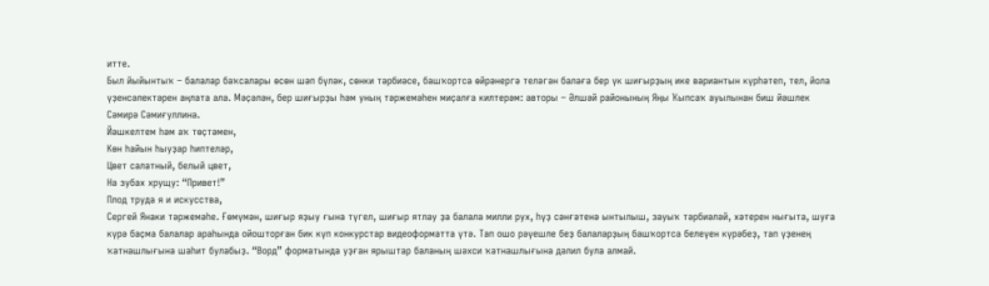итте.
Был йыйынтыҡ – балалар баҡсалары өсөн шәп бүләк, сөнки тәрбиәсе, башҡортса өйрәнергә теләгән балаға бер үк шиғырҙың ике вариантын күрһәтеп, тел, йола үҙенсәлектәрен аңлата ала. Мәҫәлән, бер шиғырҙы һәм уның тәржемәһен миҫалға килтерәм: авторы – Әлшәй районының Яңы Ҡыпсаҡ ауылынан биш йәшлек Сәмирә Сәмиғуллина.
Йәшкелтем һәм аҡ төҫтәмен,
Көн һайын һыуҙар һиптеләр,
Цвет салатный, белый цвет,
На зубах хрущу: “Привет!”
Плод труда я и искусства,
Сергей Янаки тәржемәһе. Ғөмүмән, шиғыр яҙыу ғына түгел, шиғыр ятлау ҙа балала милли рух, һүҙ сәнғәтенә ынтылыш, зауыҡ тәрбиәләй, хәтерен нығыта, шуға күрә баҫма балалар араһында ойошторған бик күп конкурстар видеоформатта үтә. Тап ошо рәүешле беҙ балаларҙың башҡортса белеүен күрәбеҙ, тап үҙенең ҡатнашлығына шаһит булабыҙ. “Ворд” форматында уҙған ярыштар баланың шәхси ҡатнашлығына дәлил була алмай.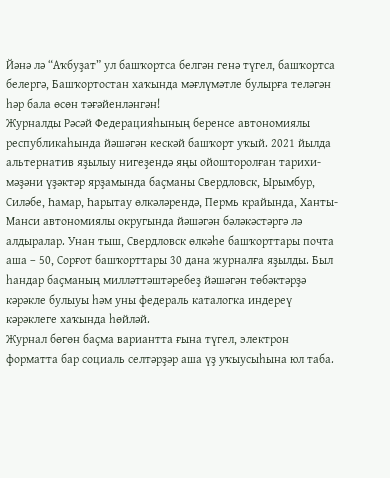Йәнә лә “Аҡбуҙат” ул башҡортса белгән генә түгел, башҡортса белергә, Башҡортостан хаҡында мәғлүмәтле булырға теләгән һәр бала өсөн тәғәйенләнгән!
Журналды Рәсәй Федерацияһының беренсе автономиялы республикаһында йәшәгән кескәй башҡорт уҡый. 2021 йылда альтернатив яҙылыу нигеҙендә яңы ойошторолған тарихи-мәҙәни үҙәктәр ярҙамында баҫманы Свердловск, Ырымбур, Силәбе, Һамар, Һарытау өлкәләрендә, Пермь крайында, Ханты-Манси автономиялы округында йәшәгән бәләкәстәргә лә алдыралар. Унан тыш, Свердловск өлкәһе башҡорттары почта аша – 50, Сорғот башҡорттары 30 дана журналға яҙылды. Был һандар баҫманың милләттәштәребеҙ йәшәгән төбәктәрҙә кәрәкле булыуы һәм уны федераль каталогка индереү кәрәклеге хаҡында һөйләй.
Журнал бөгөн баҫма вариантта ғына түгел, электрон форматта бар социаль селтәрҙәр аша үҙ уҡыусыһына юл таба.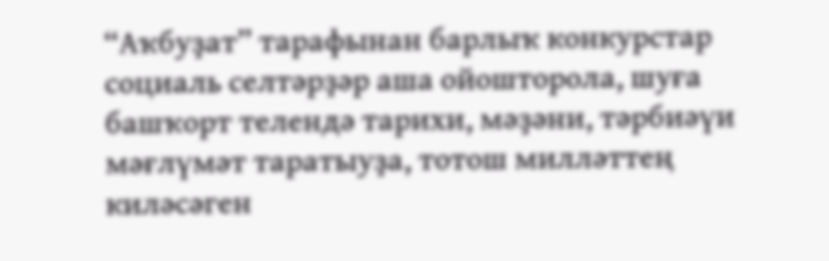“Аҡбуҙат” тарафынан барлыҡ конкурстар социаль селтәрҙәр аша ойошторола, шуға башҡорт телендә тарихи, мәҙәни, тәрбиәүи мәғлүмәт таратыуҙа, тотош милләттең киләсәген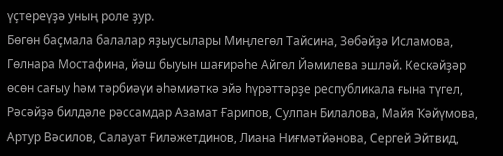үҫтереүҙә уның роле ҙур.
Бөгөн баҫмала балалар яҙыусылары Миңлегөл Тайсина, Зөбәйҙә Исламова, Гөлнара Мостафина, йәш быуын шағирәһе Айгөл Йәмилева эшләй. Кескәйҙәр өсөн сағыу һәм тәрбиәүи әһәмиәткә эйә һүрәттәрҙе республикала ғына түгел, Рәсәйҙә билдәле рәссамдар Азамат Ғарипов, Сулпан Билалова, Майя Ҡәйүмова, Артур Вәсилов, Салауат Ғиләжетдинов, Лиана Ниғмәтйәнова, Сергей Эйтвид,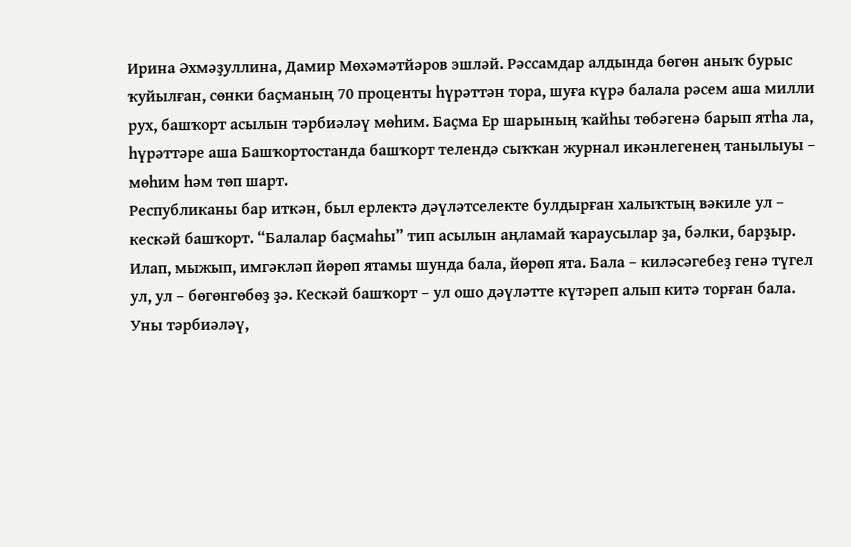Ирина Әхмәҙуллина, Дамир Мөхәмәтйәров эшләй. Рәссамдар алдында бөгөн аныҡ бурыс ҡуйылған, сөнки баҫманың 70 проценты һүрәттән тора, шуға күрә балала рәсем аша милли рух, башҡорт асылын тәрбиәләү мөһим. Баҫма Ер шарының ҡайһы төбәгенә барып ятһа ла, һүрәттәре аша Башҡортостанда башҡорт телендә сыҡҡан журнал икәнлегенең танылыуы – мөһим һәм төп шарт.
Республиканы бар иткән, был ерлектә дәүләтселекте булдырған халыҡтың вәкиле ул – кескәй башҡорт. “Балалар баҫмаһы” тип асылын аңламай ҡараусылар ҙа, бәлки, барҙыр. Илап, мыжып, имгәкләп йөрөп ятамы шунда бала, йөрөп ята. Бала – киләсәгебеҙ генә түгел ул, ул – бөгөнгөбөҙ ҙә. Кескәй башҡорт – ул ошо дәүләтте күтәреп алып китә торған бала. Уны тәрбиәләү,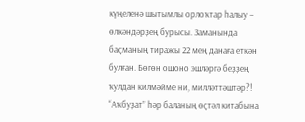күңеленә шытымлы орлоҡтар һалыу – өлкәндәрҙең бурысы. Заманында баҫманың тиражы 22 мең данаға еткән булған. Бөгөн ошоно эшләргә беҙҙең ҡулдан килмәйме ни, милләттәштәр?! “Аҡбуҙат” һәр баланың өҫтәл китабына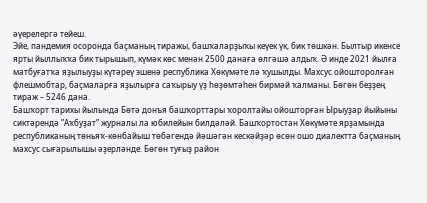әүерелергә тейеш.
Эйе, пандемия осоронда баҫманың тиражы, башҡаларҙыҡы кеүек үк, бик төшкән. Былтыр икенсе ярты йыллыҡҡа бик тырышып, күмәк көс менән 2500 данаға өлгәшә алдыҡ. Ә инде 2021 йылға матбуғатҡа яҙылыуҙы күтәреү эшенә республика Хөкүмәте лә ҡушылды. Махсус ойошторолған флешмобтар, баҫмаларға яҙылырға саҡырыу үҙ һөҙөмтәһен бирмәй ҡалманы. Бөгөн беҙҙең тираж – 5246 дана.
Башҡорт тарихы йылында Бөтә донъя башҡорттары ҡоролтайы ойошторған Ырыуҙар йыйыны сиктәрендә ”Аҡбуҙат” журналы ла юбилейын билдәләй. Башҡортостан Хөкүмәте ярҙамында республиканың төньяҡ-көнбайыш төбәгендә йәшәгән кескәйҙәр өсөн ошо диалектта баҫманың махсус сығарылышы әҙерләнде. Бөгөн туғыҙ район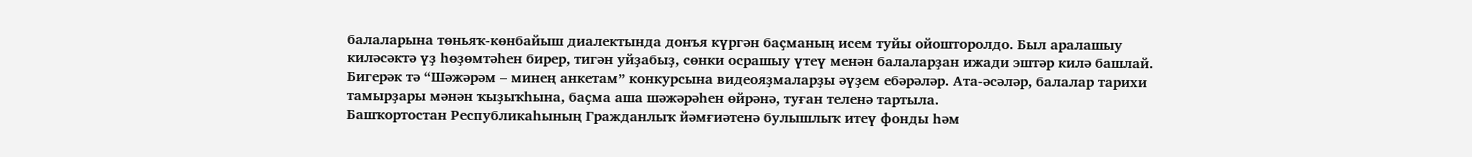балаларына төньяҡ-көнбайыш диалектында донъя күргән баҫманың исем туйы ойошторолдо. Был аралашыу киләсәктә үҙ һөҙөмтәһен бирер, тигән уйҙабыҙ, сөнки осрашыу үтеү менән балаларҙан ижади эштәр килә башлай. Бигерәк тә “Шәжәрәм – минең анкетам” конкурсына видеояҙмаларҙы әүҙем ебәрәләр. Ата-әсәләр, балалар тарихи тамырҙары мәнән ҡыҙыҡһына, баҫма аша шәжәрәһен өйрәнә, туған теленә тартыла.
Башҡортостан Республикаһының Гражданлыҡ йәмғиәтенә булышлыҡ итеү фонды һәм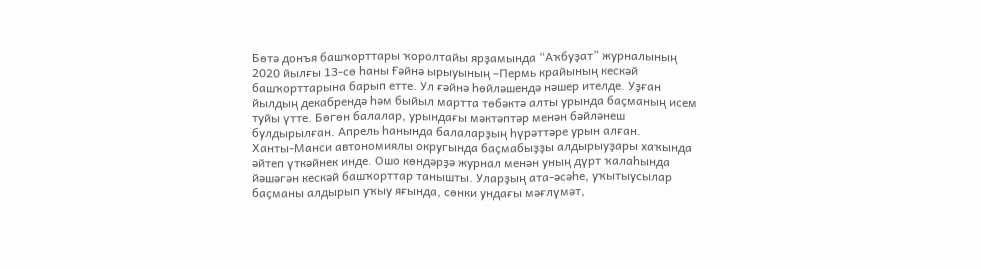Бөтә донъя башҡорттары ҡоролтайы ярҙамында “Аҡбуҙат” журналының 2020 йылғы 13-сө һаны Ғәйнә ырыуының –Пермь крайының кескәй башҡорттарына барып етте. Ул ғәйнә һөйләшендә нәшер ителде. Уҙған йылдың декабрендә һәм быйыл мартта төбәктә алты урында баҫманың исем туйы үтте. Бөгөн балалар, урындағы мәктәптәр менән бәйләнеш булдырылған. Апрель һанында балаларҙың һүрәттәре урын алған.
Ханты-Манси автономиялы округында баҫмабыҙҙы алдырыуҙары хаҡында әйтеп үткәйнек инде. Ошо көндәрҙә журнал менән уның дүрт ҡалаһында йәшәгән кескәй башҡорттар танышты. Уларҙың ата-әсәһе, уҡытыусылар баҫманы алдырып уҡыу яғында, сөнки ундағы мәғлүмәт,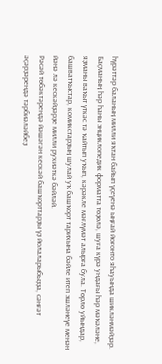һүрәттәр баланың милли яҡтан байып үҫеүенә ыңғай йоғонто яһауында шикләнмәйҙәр.
Баҫманың һәр һаны энциклопедик форматта төҙөлә, шуға күрә ундағы һәр мәҡәләне, яҙманы ваҡыт үткәс тә ҡайтып уҡып, кәрәкле мәғлүмәт алырға була. Төрлө уйындар, башватҡыстар, комикстарҙың шулай уҡ башҡорт тарихына бәйле итеп эшләнеүе менән йәнә лә кескәйҙәрҙе милли рухиәткә бәйләй.
Рәсәй төбәктәрендә йәшәгән кескәй башҡорттарҙы үҙ йолаларыбыҙҙа, сәнғәт әҫәрҙәрендә тәрбиәләйбеҙ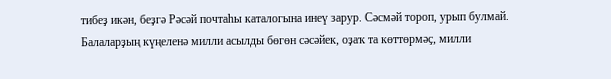тибеҙ икән, беҙгә Рәсәй почтаһы каталогына инеү зарур. Сәсмәй тороп, урып булмай. Балаларҙың күңеленә милли асылды бөгөн сәсәйек, оҙаҡ та көттөрмәҫ, милли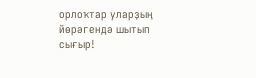орлоҡтар уларҙың йөрәгендә шытып сығыр!